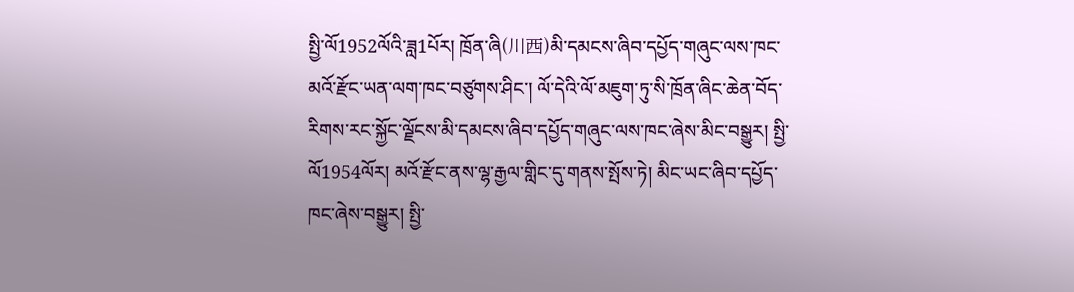སྤྱི་ལོ1952ལོའི་ཟླ1པོར། ཁྲོན་ཞི(川西)མི་དམངས་ཞིབ་དཔྱོད་གཞུང་ལས་ཁང་མའོ་རྫོང་ཡན་ལག་ཁང་བཙུགས་ཤིང་། ལོ་དེའི་ལོ་མཇུག་ཏུ་སི་ཁྲོན་ཞིང་ཆེན་བོད་རིགས་རང་སྐྱོང་ལྗོངས་མི་དམངས་ཞིབ་དཔྱོད་གཞུང་ལས་ཁང་ཞེས་མིང་བསྒྱུར། སྤྱི་ལོ1954ལོར། མའོ་རྫོང་ནས་ལྷ་རྒྱལ་གླིང་དུ་གནས་སྤོས་ཏེ། མིང་ཡང་ཞིབ་དཔྱོད་ཁང་ཞེས་བསྒྱུར། སྤྱི་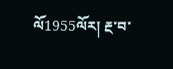ལོ1955ལོར། རྔ་བ་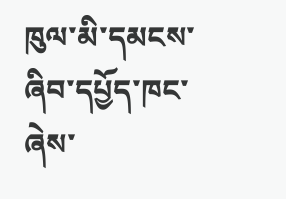ཁུལ་མི་དམངས་ཞིབ་དཔྱོད་ཁང་ཞེས་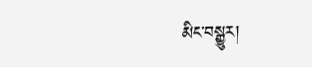མིང་བསྒྱུར།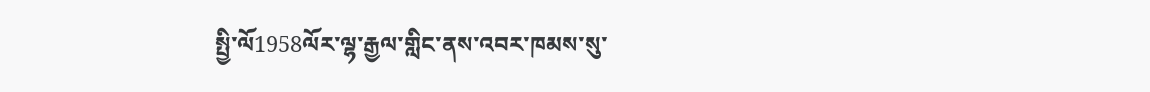སྤྱི་ལོ1958ལོར་ལྷ་རྒྱལ་གླིང་ནས་འབར་ཁམས་སུ་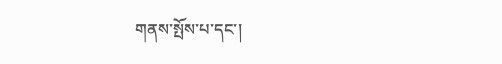གནས་སྤོས་པ་དང་།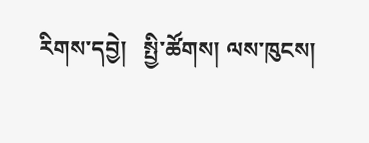རིགས་དབྱེ།   སྤྱི་ཚོགས། ལས་ཁུངས།